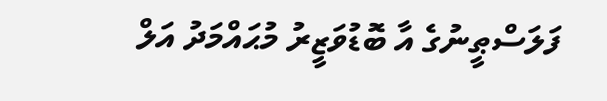ފަލަސްޠީނުގެ އާ ބޮޑުވަޒީރު މުޙައްމަދު އަލް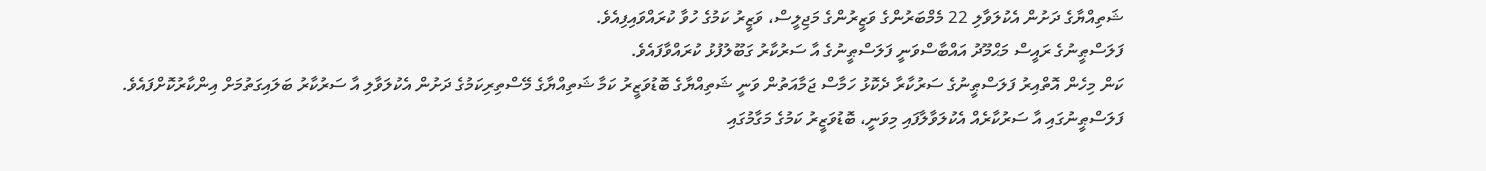ޝަތިއްޔާގެ ދަށުން އެކުލަވާލި 22 މެމްބަރުންގެ ވަޒީރުންގެ މަޖިލީސް، ވަޒީރު ކަމުގެ ހުވާ ކުރައްވައިފިއެވެ.
ފަލަސްޠީނުގެ ރައީސް މަޙްމޫދު އައްބާސްވަނީ ފަލަސްޠީނުގެ އާ ސަރުކާރު ގަބޫލުފުޅު ކުރައްވާފައެވެ.
ކަން މިހެން އޮތްއިރު ފަލަސްޠީނުގެ ސަރުކާރާ ދެކޮޅު ހަމާސް ޖަމާއަތުން ވަނީ ޝަތިއްޔާގެ ބޮޑުވަޒީރު ކަމާ ޝަތިއްޔާގެ މޭސްތިރިކަމުގެ ދަށުން އެކުލަވާލި އާ ސަރުކާރު ބަލައިގަތުމަށް އިންކާރުކޮށްފައެވެ.
ފަލަސްޠީނުގައި އާ ސަރުކާރެއް އެކުލަވާލާފައި މިވަނީ، ބޮޑުވަޒީރު ކަމުގެ މަގާމުގައި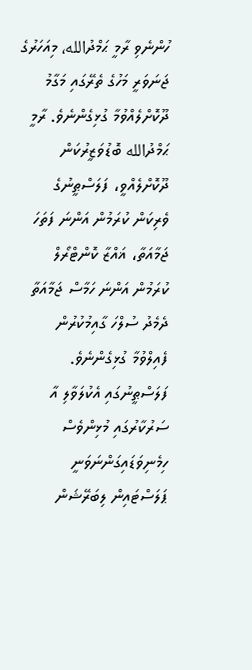ހުންނެވި ރާމީ ޙަމްދުالله، މިއަހަރުގެ ޖަނަވަރީ މަހުގެ ތެރޭގައި މަގާމު ދޫކޮށްލެއްވުމާ ގުޅިގެންނެވެ. ރާމީ ޙަމްދުالله ބޮޑުވަޒީރުކަން ދޫކޮށްލެއްވީ، ފަލަސްޠީނުގެ ވެރިކަން ކުރަމުން އަންނަ ފަތަހަ ޖަމާއަތާ، ޣައްޒާ ކޮންޓްރޯލް ކުރަމުން އަންނަ ހަމާސް ޖަމާއަތާ ދެމެދު ސުލްހަ ގާއިމުކުރުން ފެއިލްވުމާ ގުޅިގެންނެވެ.
ފަލަސްޠީނުގައި އެކުލަވާލި އާ ސަރުކާރުގައި މުޅިންވެސް ހިމެނިވަޑައިގަންނަވަނީ ޕަލަސްޓައިން ލިބަރޭޝަން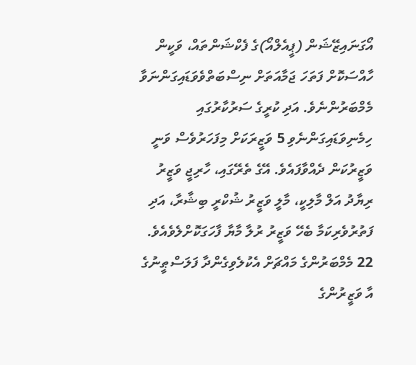އޯގަނައިޒޭޝަން (ޕީއެލްއޯ)ގެ ފެކްޝަންތައް، ވަކީން ހާއްސަކޮށް ފަތަހަ ޖަމާއަތަށް ނިސްބަތްވެވަޑައިގަންނަވާ މެމްބަރުންނެވެ. އަދި ކުރީގެ ސަރުކާރުގައި ހިމެނިވަޑައިގަންނެވި 5 ވަޒީރަކަށް މިފަހަރުވެސް ވަނީ ވަޒީރުކަން ދެއްވާފައެވެ. އޭގެ ތެރޭގައި، ހާރިޖީ ވަޒީރު ރިޔާދު އަލް މާލިކީ، މާލީ ވަޒީރު ޝުކްރީ ބިޝާރާ، އަދި ފަތުރުވެރިކަމާ ބެހޭ ވަޒީރު ރުލާ މާޔާ ފާހަގަކޮށްލެވެއެވެ.
22 މެމްބަރުންގެ މައްޗަށް އެކުލެވިގެންދާ ފަލަސްޠީނުގެ އާ ވަޒީރުންގެ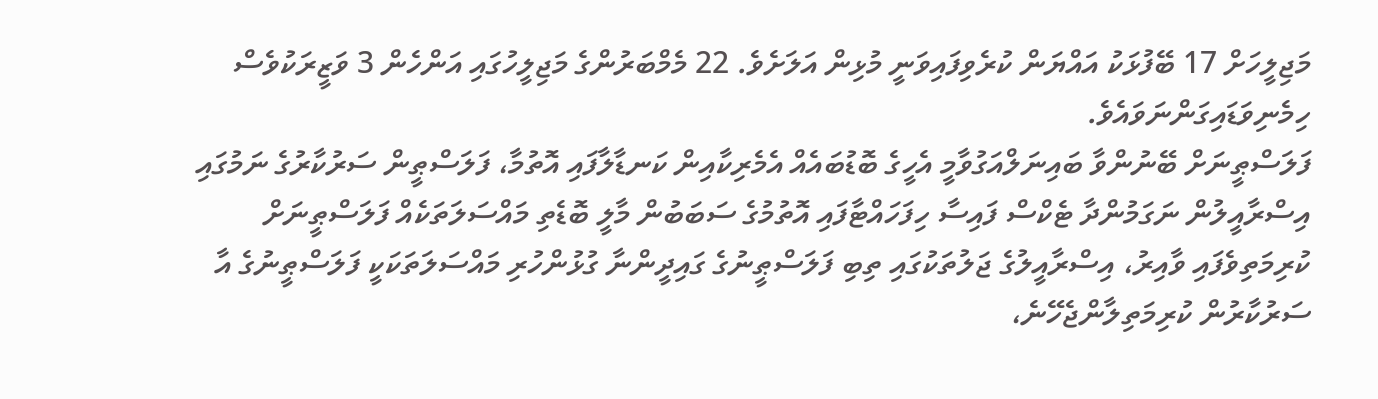މަޖިލީހަށް 17 ބޭފުޅަކު އައްޔަން ކުރެވިފައިވަނީ މުޅިން އަލަށެވެ. 22 މެމްބަރުންގެ މަޖިލީހުގައި އަންހެން 3 ވަޒީރަކުވެސް ހިމެނިވަޑައިގަންނަވައެވެ.
ފަލަސްޠީނަށް ބޭނުންވާ ބައިނަލްއަގުވާމީ އެހީގެ ބޮޑުބައެއް އެމެރިކާއިން ކަނޑާލާފައި އޮތުމާ، ފަލަސްޠީން ސަރުކާރުގެ ނަމުގައި އިސްރާއީލުން ނަގަމުންދާ ޓެކްސް ފައިސާ ހިފަހައްޓާފައި އޮތުމުގެ ސަބަބުން މާލީ ބޮޑެތި މައްސަލަތަކެއް ފަލަސްޠީނަށް ކުރިމަތިވެފައި ވާއިރު، އިސްރާއީލުގެ ޖަލުތަކުގައި ތިބި ފަލަސްޠީނުގެ ގައިދީންނާ ގުޅުންހުރި މައްސަލަތަކަކީ ފަލަސްޠީނުގެ އާ ސަރުކާރުން ކުރިމަތިލާންޖެހޭނެ،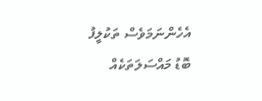އެހެންނަމަވެސް ތަކުލީފު ބޮޑު މައްސަލަތަކެއް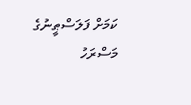ކަމަށް ފަލަސްޠީނުގެ މަސްރަހު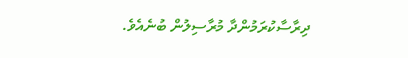ދިރާސާކުރަމުންދާ މުރާސިލުން ބުނެއެވެ.